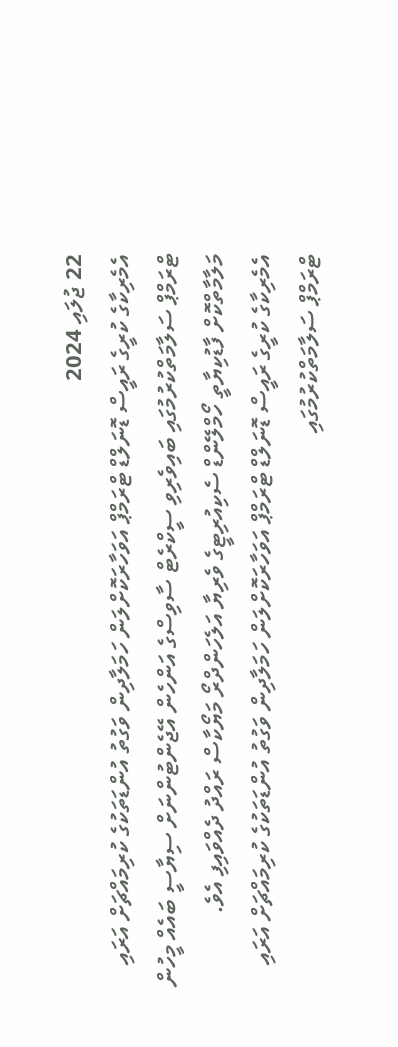22 ޖުލައި 2024
އެމެރިކާގެ ކުރީގެ ރައީސް ޑޮނަލްޑް ޓްރަމްޕް އަވަހާރަކޮށްލަން ހަމަލާދިން ވަގުތު އުންޑަތަކުގެ ކުރިމައްޗަށް އަރައި ޓްރަމްޕް ސަލާމަތްކުރުމުގައި ބައިވެރިވި ސީކްރެޓް ސާވިސްގެ އަންހެން އޭޖެންޓުންނަށް ސިޔާސީ ބައެއް މީހުން މަލާމާތްކޮށް ފާޑުކިޔާތީ ހޯމްލޭންޑް ސެކިއުރިޓީގެ ވެރިޔާ އަލެހަންދްރޯ މަޔޯކާސް ރައްދު ދެއްވައިފި އެވެ.
އެމެރިކާގެ ކުރީގެ ރައީސް ޑޮނަލްޑް ޓްރަމްޕް އަވަހާރަކޮށްލަން ހަމަލާދިން ވަގުތު އުންޑަތަކުގެ ކުރިމައްޗަށް އަރައި ޓްރަމްޕް ސަލާމަތްކުރުމުގައި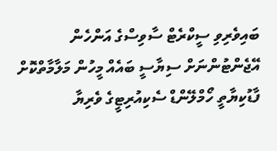ބައިވެރިވި ސީކްރެޓް ސާވިސްގެ އަންހެން އޭޖެންޓުންނަށް ސިޔާސީ ބައެއް މީހުން މަލާމާތްކޮށް ފާޑުކިޔާތީ ހޯމްލޭންޑް ސެކިއުރިޓީގެ ވެރިޔާ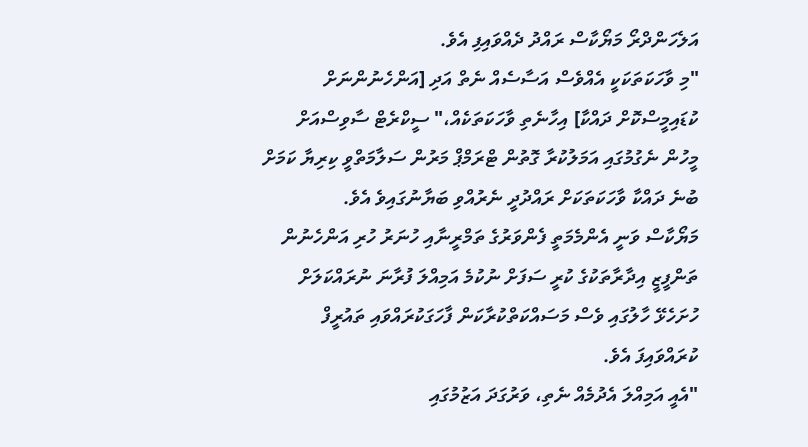އަލެހަންދްރޯ މަޔޯކާސް ރައްދު ދެއްވައިފި އެވެ.
"މި ވާހަކަތަކަކީ އެއްވެސް އަސާސެއް ނެތް އަދި [އަންހެނުންނަށް ކުޑައިމީސްކޮށް ދައްކާ] އިހާނެތި ވާހަކަތަކެއް،" ސީކްރެޓް ސާވިސްއަށް މީހުން ނެގުމުގައި އަމަލުކުރާ ގޮތުން ޓްރަމްޕް މަރުން ސަލާމަތްވީ ކިރިޔާ ކަމަށް ބުނެ ދައްކާ ވާހަކަތަކަށް ރައްދުދީ ނެރުއްވި ބަޔާނުގައިވެ އެވެ.
މަޔޯކާސް ވަނީ އެންމެމަތީ ފެންވަރުގެ ތަމްރީނާއި ހުނަރު ހުރި އަންހެނުން ތަންފީޒީ އިދާރާތަކުގެ ކުރީ ސަފަށް ނުކުމެ އަމިއްލަ ފުރާނަ ނުރައްކަލަށް ހުށަހެޅޭ ހާލުގައި ވެސް މަސައްކަތްކުރާކަން ފާހަގަކުރައްވައި ތައުރީފް ކުރައްވައިފަ އެވެ.
"އެއީ އަމިއްލަ އެދުމެއް ނެތި، ވަރުގަދަ އަޒުމުގައި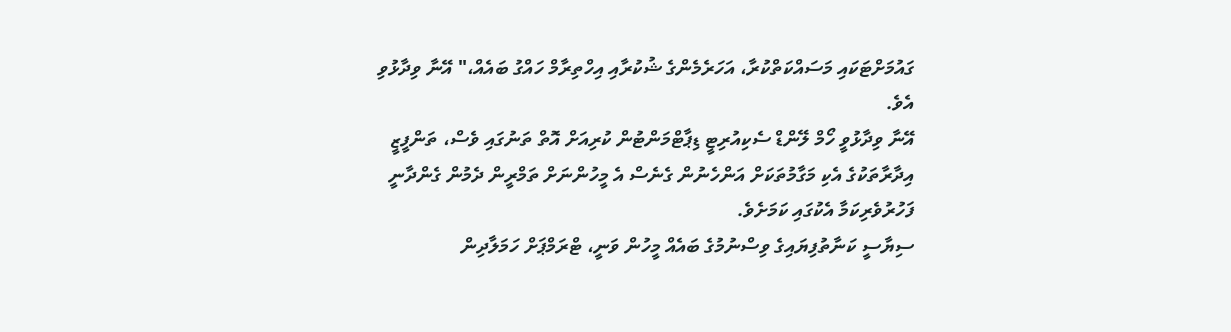ގައުމަށްޓަކައި މަސައްކަތްކުރާ، އަހަރެމެންގެ ޝުކުރާއި އިހްތިރާމް ހައްގު ބައެއް،" އޭނާ ވިދާޅުވި އެވެ.
އޭނާ ވިދާޅުވީ ހޯމް ލޭންޑް ސެކިއުރިޓީ ޑިޕާޓްމަންޓުން ކުރިއަށް އޮތް ތަނުގައި ވެސް، ތަންފީޒީ އިދާރާތަކުގެ އެކި މަގާމުތަކަށް އަންހެނުން ގެނެސް އެ މީހުންނަށް ތަމްރީން ދެމުން ގެންދާނީ ފަހުރުވެރިކަމާ އެކުގައި ކަމަށެވެ.
ސިޔާސީ ކަނާތުފިޔައިގެ ވިސްނުމުގެ ބައެއް މީހުން ވަނީ، ޓްރަމްޕަށް ހަމަލާދިން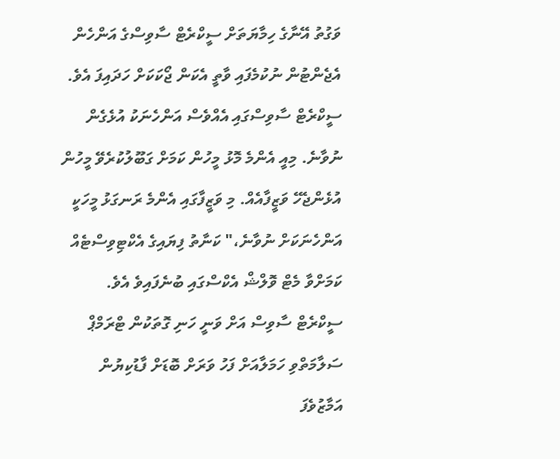ވަގުތު އޭނާގެ ހިމާޔަތަށް ސީކްރެޓް ސާވިސްގެ އަންހެން އެޖެންޓުން ނުކުމެފައި ވާތީ އެކަން ޖޯކަކަށް ހަދައިފަ އެވެ.
ސީކްރެޓް ސާވިސްގައި އެއްވެސް އަންހެނަކު އުޅެގެން ނުވާނެ. މިއީ އެންމެ މޮޅު މީހުން ކަމަށް ގަބޫލުކުރެވޭ މީހުން އުޅެންޖެހޭ ވަޒީފާއެއް. މި ވަޒީފާގައި އެންމެ ރަނގަޅު މީހަކީ އަންހެނަކަށް ނުވާނެ،" ކަނާތު ފިޔައިގެ އެކްޓިވިސްޓެއް ކަމަށްވާ މެޓް ވޮލްޝް އެކްސްގައި ބުނެފައިވެ އެވެ.
ސީކްރެޓް ސާވިސް އަށް ވަނީ ހަނި ގޮތަކުން ޓްރަމްޕް ސަލާމަތްވި ހަމަލާއަށް ފަހު ވަރަށް ބޮޑަށް ފާޑުކިޔުން އަމާޒުވެފަ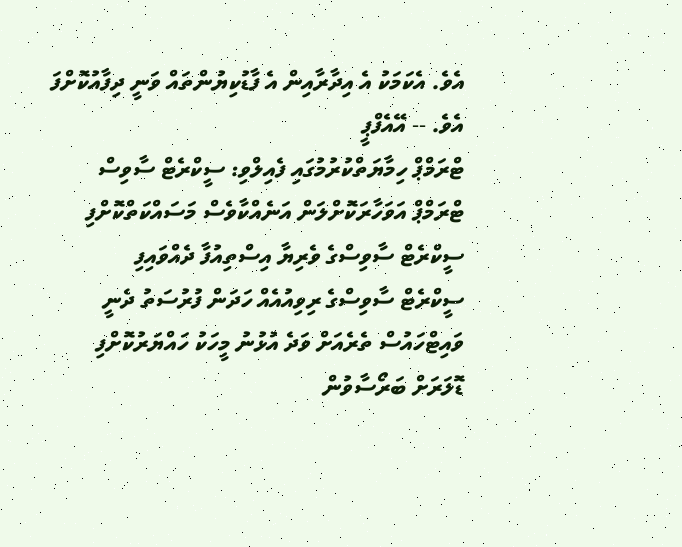އެވެ. އެކަމަކު އެ އިދާރާއިން އެ ފާޑުކިޔުންތައް ވަނީ ދިފާއުކޮށްފަ އެވެ. -- އޭއެފްޕީ
ޓްރަމްޕް ހިމާޔަތްކުރުމުގައި ފެއިލްވި: ސީކްރެޓް ސާވިސް
ޓްރަމްޕް އަވަހާރަކޮށްލަން އަނެއްކާވެސް މަސައްކަތްކޮށްފި
ސީކްރެޓް ސާވިސްގެ ވެރިޔާ އިސްތިއުފާ ދެއްވައިފި
ސީކްރެޓް ސާވިސްގެ ރިވިއުއެއް ހަދަން ފުރުސަތު ދެނީ
ވައިޓްހައުސް ތެރެއަށް ވަދެ އުޅުނު މީހަކު ހައްޔަރުކޮށްފި
ޑޮލަރަށް ބަރޯސާވުން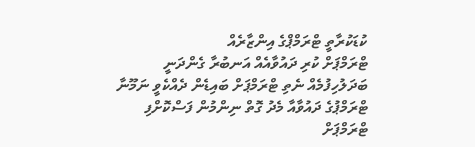ކުޑަކުރާތީ ޓްރަމްޕްގެ އިންޒާރެއް
ޓްރަމްޕަށް ކުރި ދައުވާއެއް އަނބުރާ ގެންދަނީ
ބަދަލުހިފުމެއް ނެތި ޓްރަމްޕަށް ބައިޑެން ދެއްކެވީ ނަމޫނާ
ޓްރަމްޕުގެ ދައުވާއާ މެދު ގޮތް ނިންމުން ފަސްކޮށްފި
ޓްރަމްޕަށް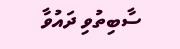ސާބިތުވި ދައުވާ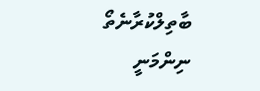ބާތިލްކުރާނެތޯ ނިންމަނީ